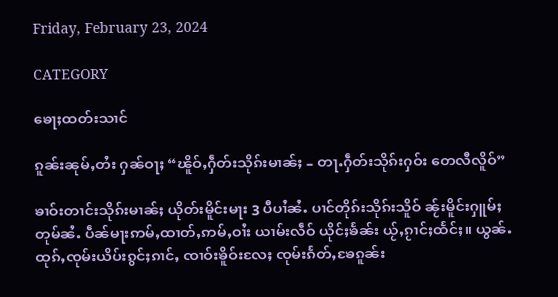Friday, February 23, 2024

CATEGORY

ၶေႃႈထတ်းသၢင်

ၵူၼ်းၼုမ်ႇတႆး ႁၼ်ဝႃႈ “ၽိူဝ်ႇႁဵတ်းသိုၵ်းမၢၼ်ႈ – တႃႉႁဵတ်းသိုၵ်းႁဝ်း တေလီလိူဝ်”

ၶၢဝ်းတၢင်းသိုၵ်းမၢၼ်ႈ ယိုတ်းမိူင်းမႃး 3 ပီပၢႆၼႆႉ ပၢင်တိုၵ်းသိုၵ်းသိူဝ် ၼႂ်းမိူင်းႁူမ်ႈတုမ်ၼႆႉ ပဵၼ်မႃးဢမ်ႇထၢတ်ႇဢမ်ႇဝၢႆး ယၢမ်းလဵဝ် ယိုင်ႈၶႅၼ်း ယႂ်ႇၵႂၢင်ႈထႅင်ႈ။ ယွၼ်ႉထုၵ်ႇၸုမ်းယိပ်းၵွင်ႈၵၢင်ႇ ၸၢဝ်းၶိူဝ်းလႄႈ ၸုမ်းၵႅတ်ႇၶႄၵူၼ်း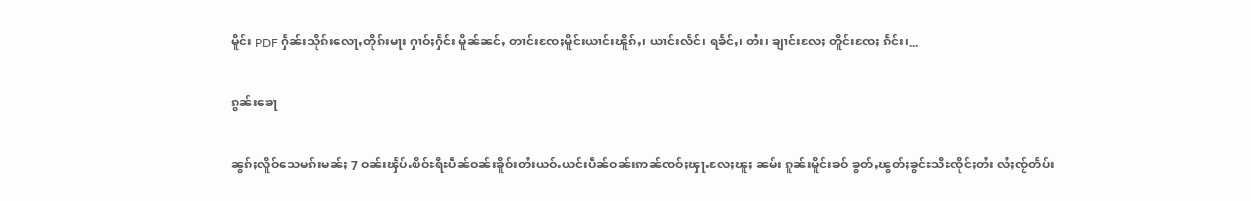မိူင်း PDF ႁႅၼ်းသိုၵ်းလေႃႇတိုၵ်းမႃး ႁၢဝ်ႈႁႅင်း မိူၼ်ၼင်ႇ တၢင်းၸႄႈမိူင်းယၢင်းၽိူၵ်ႇ၊ ယၢင်းလႅင်၊ ရၶႅင်ႇ၊ တႆး၊ ၶျၢင်းလႄႈ တိူင်းၸႄႈ ၵႅင်း၊...

ၵွၼ်းၶေႃ

ၼွၵ်ႈလိူဝ်သေမၵ်းမၼ်ႈ 7 ဝၼ်းၾႅပ်ႉၿိဝ်ႊရီႊပဵၼ်ဝၼ်းၶိူဝ်းတႆးယဝ်ႉယင်းပဵၼ်ဝၼ်းဢၼ်ၸဝ်ႈၾႃႉလႄႈၽူႈ ၼမ်း ၵူၼ်းမိူင်းၶဝ် ၶွတ်ႇၽွတ်ႈၶွင်ႊသီႊၸိုင်ႈတႆး လႆႈၸႂ်တႅပ်း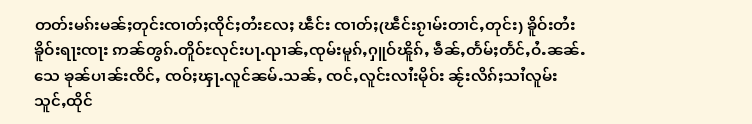တတ်းမၵ်းမၼ်ႈတုင်းၸၢတ်ႈၸိုင်ႈတႆးလႄႈ ၽဵင်း ၸၢတ်ႈ(ၽဵင်းၵႂၢမ်းတၢင်ႇတုင်း) ၶိူဝ်းတႆးၶိူဝ်းရႃးၸႃး ဢၼ်ၻွၵ်ႉတိူဝ်ႊလုင်းပႃႉၺၢၼ်ႇၸုမ်းမူၵ်ႇႁူဝ်ၽိူၵ်ႇ ၶဵၼ်ႇတႅမ်ႈတႅင်ႇဝႆႉၼၼ်ႉသေ ၶုၼ်ပၢၼ်းၸိင်ႇ ၸဝ်ႈၾႃႉလူင်ၼမ်ႉသၼ်ႇ ၸင်ႇလူင်းလၢႆးမိုဝ်း ၼႂ်းလိၵ်ႈသၢႆလူမ်း သူင်ႇထိုင်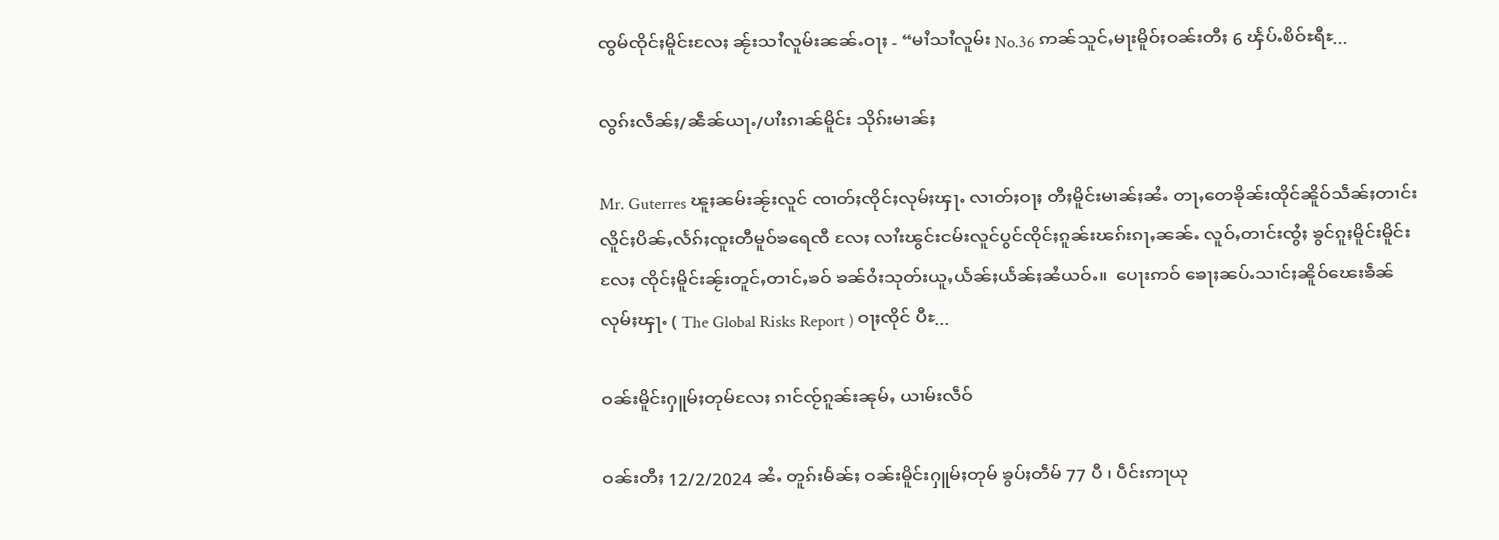ၸွမ်ၸိုင်ႈမိူင်းလႄႈ ၼႂ်းသၢႆလူမ်းၼၼ်ႉဝႃႈ - “မၢႆသၢႆလူမ်း No.36 ဢၼ်သူင်ႇမႃးမိူဝ်ႈဝၼ်းတီႈ 6 ၾႅပ်ႉၿိဝ်ႊရီႊ...

လွၵ်းလဵၼ်ႈ/ၼဵၼ်ယႃႉ/ပၢႆးၵၢၼ်မိူင်း သိုၵ်းမၢၼ်ႈ

Mr. Guterres ၽူႈၼမ်းၼႂ်းလူင် ၸၢတ်ႈၸိုင်ႈလုမ်ႈၾႃႉ လၢတ်ႈဝႃႈ တီႈမိူင်းမၢၼ်ႈၼႆႉ တႃႇတေၶိုၼ်းထိုင်ၼိူဝ်သဵၼ်ႈတၢင်း လိူင်ႈပိၼ်ႇလႅၵ်ႈၸူးတီမူဝ်ၶရေၸီ လႄႈ လၢႆးၽွင်းငမ်းလူင်ပွင်ၸိုင်ႈၵူၼ်းၽၵ်းၵႃႇၼၼ်ႉ လူဝ်ႇတၢင်းၸွႆႈ ၶွင်ၵူႈမိူင်းမိူင်း လႄႈ ၸိုင်ႈမိူင်းၼႂ်းတူင်ႇတၢင်ႇၶဝ် ၶၼ်ဝႆးသုတ်းယူႇယႅၼ်ႈယႅၼ်ႈၼႆယဝ်ႉ။  ပေႃးဢဝ် ၶေႃႈၼပ်ႉသၢင်ႈၼိူဝ်ၽေးၶဵၼ်လုမ်ႈၾႃႉ ( The Global Risks Report ) ဝႃႈၸိုင် ပီႊ...

ဝၼ်းမိူင်းႁူမ်ႈတုမ်လႄႈ ၵၢင်ၸႂ်ၵူၼ်းၼုမ်ႇ ယၢမ်းလဵဝ်

ဝၼ်းတီႈ 12/2/2024 ၼႆႉ တူၵ်းမႅၼ်ႈ ဝၼ်းမိူင်းႁူမ်ႈတုမ် ၶွပ်ႈတဵမ် 77 ပီ ၊ ပဵင်းဢႃယု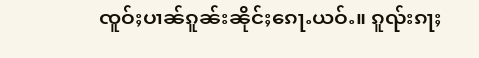ၸူဝ်ႈပၢၼ်ၵူၼ်းၼိုင်ႈၵေႃႉယဝ်ႉ။ ၵူၺ်းၵႃႈ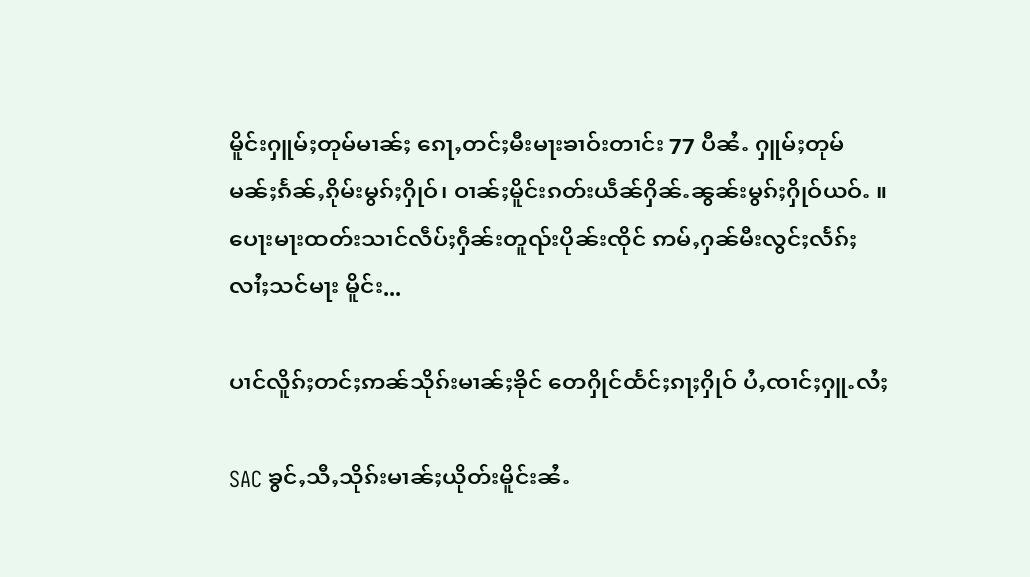မိူင်းႁူမ်ႈတုမ်မၢၼ်ႈ ၵေႃႇတင်ႈမီးမႃးၶၢဝ်းတၢင်း 77 ပီၼႆႉ ႁူမ်ႈတုမ် မၼ်ႈၵႅၼ်ႇၵိုမ်းမွၵ်ႈႁိုဝ်၊ ဝၢၼ်ႈမိူင်းၵတ်းယဵၼ်ႁိၼ်ႉၼွၼ်းမွၵ်ႈႁိုဝ်ယဝ်ႉ ။ ပေႃးမႃးထတ်းသၢင်လဵပ်ႈႁဵၼ်းတူၺ်းပိုၼ်းၸိုင် ဢမ်ႇႁၼ်မီးလွင်ႈလႅၵ်ႈလၢႆႈသင်မႃး မိူင်း...

ပၢင်လိူၵ်ႈတင်ႈဢၼ်သိုၵ်းမၢၼ်ႈၶိုင် တေႁိုင်ထႅင်ႈၵႃႈႁိုဝ် ပႆႇၸၢင်ႈႁူႉလႆႈ

SAC ၶွင်ႇသီႇသိုၵ်းမၢၼ်ႈယိုတ်းမိူင်းၼႆႉ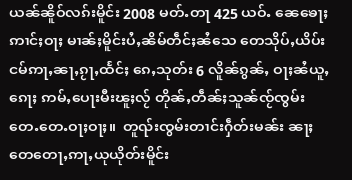ယၼ်ၼိူဝ်လၵ်းမိူင်း 2008 မတ်ႉတႃ 425 ယဝ်ႉ ၼေၶေႃႈဢၢင်ႈဝႃႈ မၢၼ်ႈမိူင်းပႆႇၼိမ်တဵင်ႈၼႆသေ တေသိုပ်ႇယိပ်းငမ်ဢႃႇၼႃႇၵႂႃႇထႅင်ႈ ၵေႇသုတ်း 6 လိူၼ်ၵွၼ်ႇ ဝႃႈၼႆယူႇ ၵေႃႈ ဢမ်ႇပေႃးမီးၽူႈလႂ် တိုၼ်ႇတဵၼ်ႈသူၼ်ၸႂ်ၸွမ်း တေႉတေႉဝႃႈဝႃႈ။  တူၺ်းၸွမ်းတၢင်းႁဵတ်းမၼ်း ၼႃႈတေတေႃႇဢႃႇယုယိုတ်းမိူင်း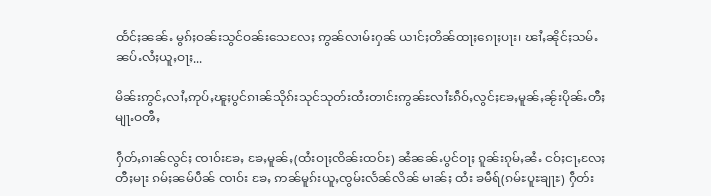ထႅင်ႈၼၼ်ႉ မွၵ်ႈဝၼ်းသွင်ဝၼ်းသေလႄႈ ဢွၼ်လၢမ်းႁၼ် ယၢင်ႈတိၼ်ထႃႈၵေႃႈပႃး၊ ၽၢႆႇၼိုင်ႈသမ်ႉ ၼပ်ႉလႆႈယူႇဝႃႈ...

မိၼ်းဢွင်ႇလၢႆႇဢုပ်ႇၽူႈပွင်ၵၢၼ်သိုၵ်းသုင်သုတ်းထႆးတၢင်းဢွၼ်ႊလၢႆႊၵဵဝ်ႇလွင်ႈၶႄႇမူၼ်ႇၼႂ်းပိုၼ်ႉတီႈမျႃႉဝၻီႇ

ႁဵတ်ႇၵၢၼ်လွင်ႈ ၸၢဝ်းၶႄႇ ၶႄႇမူၼ်ႇ(ထႆးဝႃႈၸိၼ်းထဝ်ႊ) ၼႆၼၼ်ႉပွင်ဝႃႈ ၵူၼ်းၵုမ်ႇၼႆႉ ငဝ်ႈငႃႇလႄႈတီႈမႃး ၵမ်ႈၼမ်ပဵၼ် ၸၢဝ်း ၶႄႇ ဢၼ်မူၵ်းယူႇၸွမ်းလႅၼ်လိၼ် မၢၼ်ႈ ထႆး ၶမဵရ်(ၵမ်ႊပူႊၶျႃႊ) ႁဵတ်း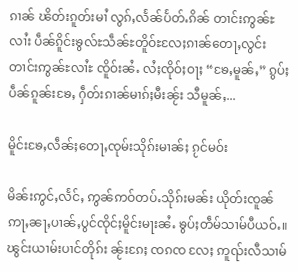ၵၢၼ် ၽိတ်းၵူတ်းမၢႆ လွၵ်ႇလႅၼ်ပႅတ်ႉၵိၼ် တၢင်းဢွၼ်ႊလၢႆး ပဵၼ်ၵိူင်းၶွလ်ႊသဵၼ်ႊတိူဝ်ႊလႄႈၵၢၼ်တေႃႇလွင်းတၢင်းဢွၼ်ႊလၢႆႊ ၸိူဝ်းၼႆႉ လႆႈၸိုဝ်ႈဝႃႈ “ၶႄႇမူၼ်ႇ” ၵွပ်ႈပဵၼ်ၵူၼ်းၶႄႇ ႁဵတ်းၵၢၼ်မၢၵ်ႈမီးၼႂ်း သီမူၼ်ႇ...

မိူင်းၶႄႇလဵၼ်ႈတေႃႇၸုမ်းသိုၵ်းမၢၼ်ႈ ၵႂင်မဝ်း

မိၼ်းဢွင်ႇလႅင်ႇ ဢွၼ်ဢဝ်တပ်ႉသိုၵ်းမၼ်း ယိုတ်းၸူၼ်ဢႃႇၼႃႇပၢၼ်ႇပွင်ၸိုင်ႈမိူင်းမႃးၼႆႉ ၶွပ်ႈတဵမ်သၢမ်ပီယဝ်ႉ။ ၽွင်းယၢမ်းပၢင်တိုၵ်း ၼႂ်းၵႄႈ ၸၵၸ လႄႈ ဢူၺ်းလီသၢမ်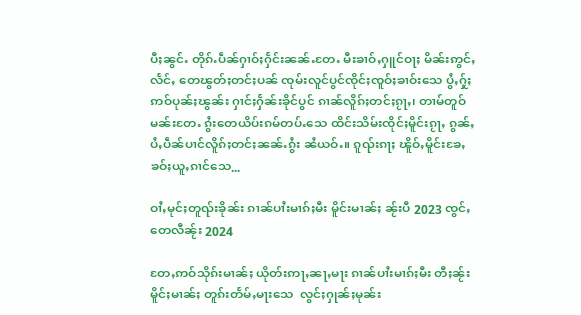ပီႈၼွင်ႉ တိုၵ်ႉပဵၼ်ႁၢဝ်ႈႁႅင်းၼၼ်ႉတႄႉ မီးၶၢဝ်ႇႁူင်ဝႃႈ မိၼ်းဢွင်ႇလႅင်ႇ တေၽွတ်ႈတင်ႈပၼ် ၸုမ်းလူင်ပွင်ၸိုင်ႈၸူဝ်ႈၶၢဝ်းသေ ပွႆႇႁႂ်ႈဢဝ်ပုၼ်ႈၽွၼ်း ႁၢင်ႈႁႅၼ်းၶိုင်ပွင် ၵၢၼ်လိူၵ်ႈတင်ႈၵႂႃႇ၊ တၢမ်တူဝ်မၼ်းတႄႉ ၵွႆးတေယိပ်းၵမ်တပ်ႉသေ ထိင်းသိမ်းၸိုင်ႈမိူင်းၵႂႃႇ ၵွၼ်ႇပႆႇပဵၼ်ပၢင်လိူၵ်ႈတင်ႈၼၼ်ႉၵွႆး ၼႆယဝ်ႉ။ ၵူၺ်းၵႃႈ ၽိူဝ်ႇမိူင်းၶႄႇၶဝ်ႈယူႇၵၢင်သေ...

ဝၢႆႇမုင်ႈတူၺ်းၶိုၼ်း ၵၢၼ်ပၢႆးမၢၵ်ႈမီး မိူင်းမၢၼ်ႈ ၼႂ်းပီ 2023 ၸွင်ႇတေလီၼႂ်း 2024

တႄႇဢဝ်သိုၵ်းမၢၼ်ႈ ယိုတ်းဢႃႇၼႃႇမႃး ၵၢၼ်ပၢႆးမၢၵ်ႈမီး တီႈၼႂ်းမိူင်ႈမၢၼ်ႈ တူၵ်းတႅမ်ႇမႃးသေ  လွင်ႈႁုၼ်ႈမုၼ်း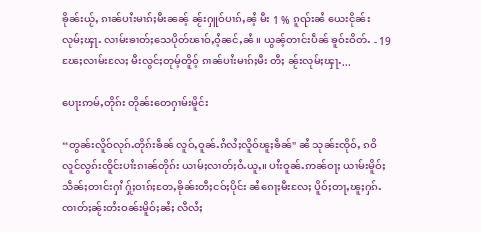ၶိုၼ်းယႂ်ႇ ၵၢၼ်ပၢႆးမၢၵ်ႈမီးၼၼ့် ၼႂ်းႁူဝ်ပၢၵ်ႇၼႆ့ မီး 1 % ၵူၺ်းၼႆ ယေးငိုၼ်း လုမ်ႈၾႃႉ လၢမ်းၶၢတ်ႈသေပိုတ်ၽၢဝ်ႇဝႆ့ၼင်ႇၼႆ ။ ယွၼ့်တၢင်းပဵၼ် ၶူဝ်ႊဝိတ်ႉ - 19 ၽႄႈလၢမ်းလႄႈ မီးလွင်ႈတုမ့်တိူဝ့် ၵၢၼ်ပၢႆးမၢၵ်ႈမီး တီႈ ၼႂ်းလုမ်ႈၾႃႉ...

ပေႃးဢမ်ႇတိုၵ်း တိုၼ်းတေႁၢမ်းမိူင်း

“တွၼ်းလိူဝ်လုၵ်ႉတိုၵ်းၶဵၼ် လူဝ်ႇဝူၼ်ႉၵႆလႆႈလိူဝ်ၽူႈၶဵၼ်" ၼႆ သုၼ်ႊၸိုဝ်ႇ ၵဝိလူင်လွၵ်းၸိူင်းပၢႆးၵၢၼ်တိုၵ်း ယၢမ်ႈလၢတ်ႈဝႆႉယူႇ။ ပၢႆးဝူၼ်ႉဢၼ်ဝႃႈ ယၢမ်းမိူဝ်ႈသဵၼ်ႈတၢင်းႁၢႆ ႁႂ်ႈဝၢၵ်ႈတႄႇၶိုၼ်းတီႈငဝ်ႈပိုင်း ၼႆၵေႃႈမီးလႄႈ ပိူဝ်ႈတႃႇၽူႈႁၵ်ႉၸၢတ်ႈၼႂ်းတႆးဝၼ်းမိူဝ်ႈၼႆႈ လီလႆႈ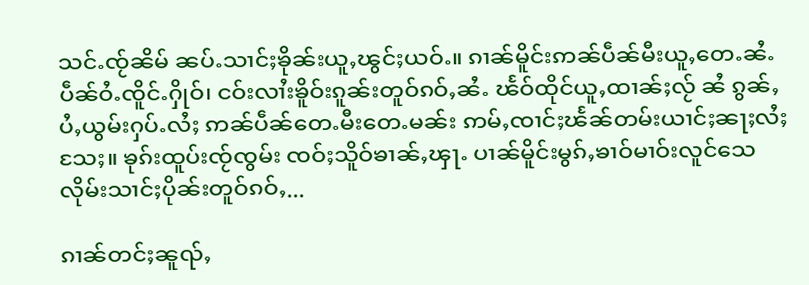သင်ႉၸႂ်ၼိမ် ၼပ်ႉသၢင်ႈၶိုၼ်းယူႇၽွင်ႈယဝ်ႉ။ ၵၢၼ်မိူင်းဢၼ်ပဵၼ်မီးယူႇတေႉၼႆႉ ပဵၼ်ဝႆႉၸိူင်ႉႁိုဝ်၊ ငဝ်းလၢႆးၶိူဝ်းၵူၼ်းတူဝ်ၵဝ်ႇၼႆႉ ၽႅဝ်ထိုင်ယူႇထၢၼ်ႈလႂ် ၼႆ ၵွၼ်ႇပႆႇယွမ်းႁပ်ႉလႆႈ ဢၼ်ပဵၼ်တေႉမီးတေႉမၼ်း ဢမ်ႇၸၢင်ႈၽႅၼ်တမ်းယၢင်ႈၼႃႈလႆႈသႄႈ။ ၶုၵ်းထူပ်းၸႂ်ၸွမ်း ၸဝ်ႈသိူဝ်ၶၢၼ်ႇၾႃႉ ပၢၼ်မိူင်းမွၵ်ႇၶၢဝ်မၢဝ်းလူင်သေ လိုမ်းသၢင်ႈပိုၼ်းတူဝ်ၵဝ်ႇ...

ၵၢၼ်တင်ႈၼူၺ်ႇ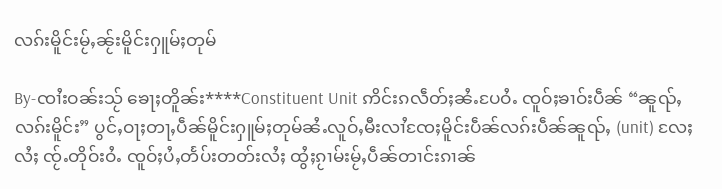လၵ်းမိူင်းမႂ်ႇၼႂ်းမိူင်းႁူမ်ႈတုမ်

By-ၸၢႆးဝၼ်းသႂ် ၶေႃႈတိူၼ်း****Constituent Unit ဢိင်းၵလဵတ်ႈၼႆႉပႄဝႆႉ ၸူဝ်ႈၶၢဝ်းပဵၼ် “ၼူၺ်ႇလၵ်းမိူင်း” ပွင်ႇဝႃႈတႃႇပဵၼ်မိူင်းႁူမ်ႈတုမ်ၼႆႉလူဝ်ႇမီးလၢႆၸႄႈမိူင်းပဵၼ်လၵ်းပဵၼ်ၼူၺ်ႇ (unit) လႄႈလႆႈ ၸႂ်ႉတိုဝ်းဝႆႉ ၸူဝ်ႈပႆႇတႅပ်းတတ်းလႆႈ ထွႆႈၵႂၢမ်းမႂ်ႇပဵၼ်တၢင်းၵၢၼ်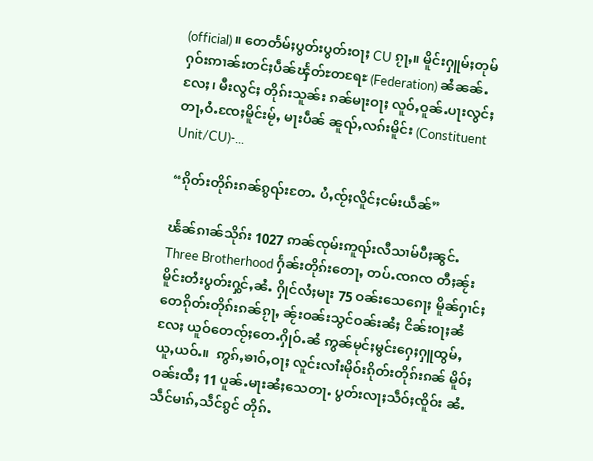(official)။ တေတႅမ်ႈပွတ်းပွတ်းဝႃႈ CU ၵႂႃႇ။ မိူင်းႁူမ်ႈတုမ်ႁဝ်းဢၢၼ်းတင်ႈပဵၼ်ၾႅတ်ႊတရႄႊ (Federation) ၼႆၼၼ်ႉလႄႈ၊ မီးလွင်ႈ တိုၵ်းသူၼ်း ၵၼ်မႃးဝႃႈ လူဝ်ႇဝူၼ်ႉပႃးလွင်ႈတႃႇဝႆႉၸႄႈမိူင်းမႂ်ႇ မႃးပဵၼ် ၼူၺ်ႇလၵ်းမိူင်း (Constituent Unit/CU)-...

“ၵိုတ်းတိုၵ်းၵၼ်ၵွၺ်းတႄႉ ပႆႇၸႂ်ႈလိူင်ႈငမ်းယဵၼ်”

ၽႅၼ်ၵၢၼ်သိုၵ်း 1027 ဢၼ်ၸုမ်းဢူၺ်းလီသၢမ်ပီႈၼွင်ႉ Three Brotherhood ႁႅၼ်းတိုၵ်းတေႃႇ တပ်ႉၸၵၸ တီႈၼႂ်းမိူင်းတႆးပွတ်းႁွင်ႇၼႆႉ ႁိုင်လႆႈမႃး 75 ဝၼ်းသေၵေႃႈ မိူၼ်ႁၢင်ႈတေၵိုတ်းတိုၵ်းၵၼ်ၵႂႃႇ ၼႂ်းဝၼ်းသွင်ဝၼ်းၼႆႈ ငိၼ်းဝႃႈၼႆလႄႈ ယူဝ်တေၸႂ်ႈတေႉႁိုဝ်ႉၼႆ ဢွၼ်မုင်ႈမွင်းႁေႈႁူထွမ်ႇယူႇယဝ်ႉ။  ဢွၵ်ႇၶၢဝ်ႇဝႃႈ လူင်းလၢႆးမိုဝ်းၵိုတ်းတိုၵ်းၵၼ် မိူဝ်ႈဝၼ်းထီႈ 11 ပူၼ်ႉမႃးၼႆႈသေတႃႉ ပွတ်းလႃႈသဵဝ်ႈၸိူဝ်း ၼႆႉ သဵင်မၢၵ်ႇသဵင်ၵွင် တိုၵ်ႉ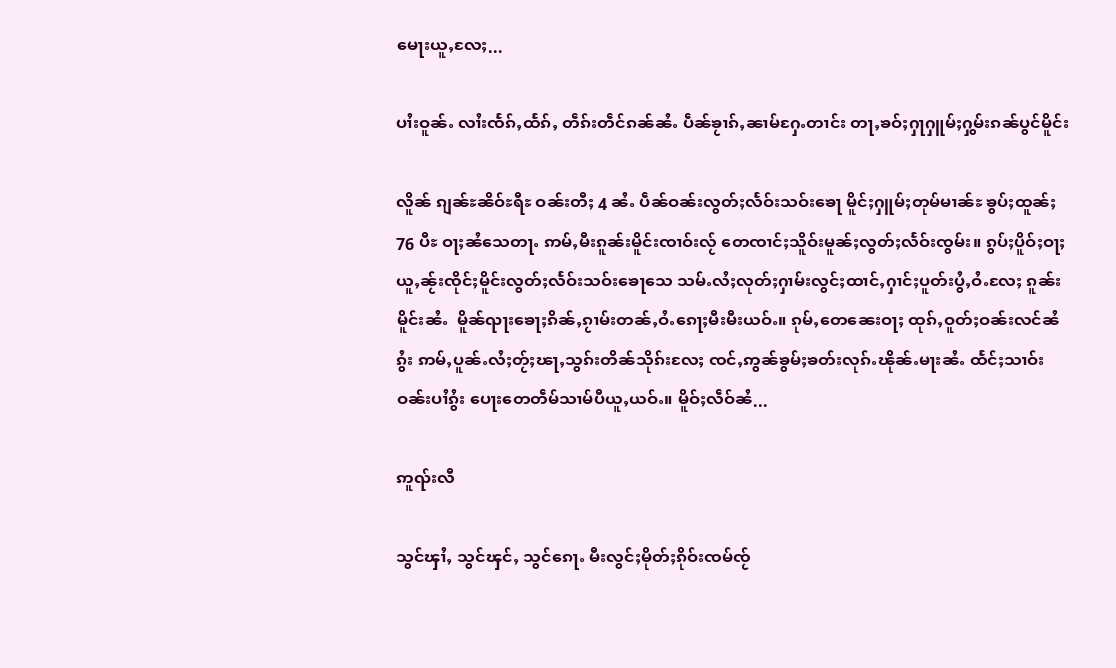မေႃးယူႇလႄႈ...

ပၢႆးဝူၼ်ႉ လၢႆးၸႅၵ်ႇထႅၵ်ႇ တဵၵ်းတဵင်ၵၼ်ၼႆႉ ပဵၼ်ၶႂၢၵ်ႇၼၢမ်ႁႄႉတၢင်း တႃႇၶဝ်ႈႁႃႁူမ်ႈႁွမ်းၵၼ်ပွင်မိူင်း

လိူၼ် ၵျၼ်ႊၼိဝ်ႊရီႊ ဝၼ်းတီႈ 4 ၼႆႉ ပဵၼ်ဝၼ်းလွတ်ႈလႅဝ်းသဝ်းၶေႃ မိူင်ႈႁူမ်ႈတုမ်မၢၼ်ႊ ၶွပ်ႈထူၼ်ႈ 76 ပီႊ ဝႃႈၼႆသေတႃႉ ဢမ်ႇမီးၵူၼ်းမိူင်းၸၢဝ်းလႂ် တေၸၢင်ႈသိူဝ်းမူၼ်ႈလွတ်ႈလႅဝ်းၸွမ်း။ ၵွပ်ႈပိူဝ်ႈဝႃႈ ယူႇၼႂ်းၸိုင်ႈမိူင်းလွတ်ႈလႅဝ်းသဝ်းၶေႃသေ သမ်ႉလႆႈလုတ်ႈႁၢမ်းလွင်ႈထၢင်ႇႁၢင်ႈပူတ်းပွႆႇဝႆႉလႄႈ ၵူၼ်းမိူင်းၼႆႉ  မိူၼ်ၺႃးၶေႃႈၵိၼ်ႇၵႂၢမ်းတၼ်ႇဝႆႉၵေႃႈမီးမီးယဝ်ႉ။ ၵုမ်ႇတေၼေးဝႃႈ ထုၵ်ႇဝူတ်ႈဝၼ်းလင်ၼႆၵွႆး ဢမ်ႇပူၼ်ႉလႆႈတႂ်ႈၽႃႇသွၵ်းတိၼ်သိုၵ်းလႄႈ ၸင်ႇဢွၼ်ၶွမ်ႈၶတ်းလုၵ်ႉၽိုၼ်ႉမႃးၼႆႉ ထႅင်ႈသၢဝ်းဝၼ်းပၢႆၵွႆး ပေႃးတေတဵမ်သၢမ်ပီယူႇယဝ်ႉ။ မိူဝ်ႈလဵဝ်ၼႆ...

ဢူၺ်းလီ

သွင်ၾၢႆႇ သွင်ၾင်ႇ သွင်ၵေႃႉ မီးလွင်ႈမိုတ်ႈၵိုဝ်းၸမ်ၸႂ်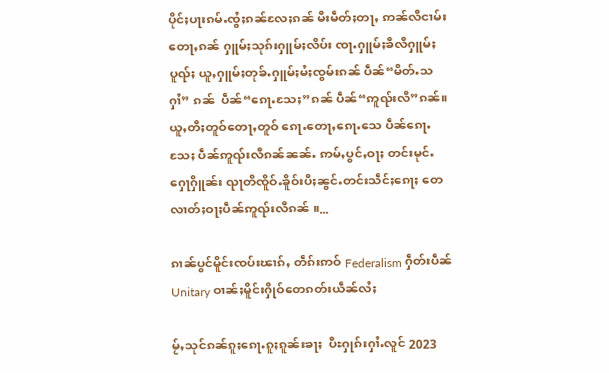ပိုင်ႈပႃးၵမ်ႉၸွႆႈၵၼ်လႄႈၵၼ် မီးမဵတ်ႈတႃႇ ဢၼ်လီငၢမ်း တေႃႇၵၼ် ႁူမ်ႈသုၵ်းႁူမ်ႈလိပ်း ၸႃႉႁူမ်ႈၶီလီႁူမ်ႈပူၺ်ႈ ယူႇႁူမ်ႈတုၶ်ႉႁူမ်ႈမႆႈၸွမ်းၵၼ် ပဵၼ်“မိတ်ႉသႁၢႆ” ၵၼ်  ပဵၼ်“ၵေႃႉသႄႈ”ၵၼ် ပဵၼ်“ဢူၺ်းလီ”ၵၼ်။ ယူႇတီႈတူဝ်တေႃႇတူဝ် ၵေႃႉတေႃႇၵေႃႉသေ ပဵၼ်ၵေႃႉသႄႈ ပဵၼ်ဢူၺ်းလီၵၼ်ၼၼ်ႉ ဢမ်ႇပွင်ႇဝႃႈ တင်းမုင်ႉ ႁေႃႁိူၼ်း ၺႃတိၸိူဝ်ႉၶိူဝ်းပီႈၼွင်ႉတင်းသဵင်ႈၵေႃႈ တေလၢတ်ႈဝႃႈပဵၼ်ဢူၺ်းလီၵၼ် ။...

ၵၢၼ်ပွင်မိူင်းၸပ်းၽၢၵ်ႇ တဵၵ်းဢဝ် Federalism ႁဵတ်းပဵၼ် Unitary ဝၢၼ်ႈမိူင်းႁိုဝ်တေၵတ်းယဵၼ်လႆႈ

မႂ်ႇသုင်ၵၼ်ၵူႈၵေႃႉၵူႈၵူၼ်းၶႃႈ  ပီႊႁုၵ်းႁၢႆႉလူင် 2023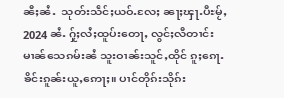ၼီႈၼႆႉ  သုတ်းသဵင်ႈယဝ်ႉလႄႈ ၼႃႈၾႃႉပီႊမႂ်ႇ 2024 ၼႆႉ ႁႂ်ႈလႆႈထူပ်းတေႃႇ လွင်ႈလီတၢင်းမၢၼ်သေၵမ်းၼႆ သူးဝၢၼ်းသူင်ႇထိုင် ၵူႈၵေႃႉၶိင်းၵူၼ်းယူႇဢေႃႈ။ ပၢင်တိုၵ်းသိုၵ်း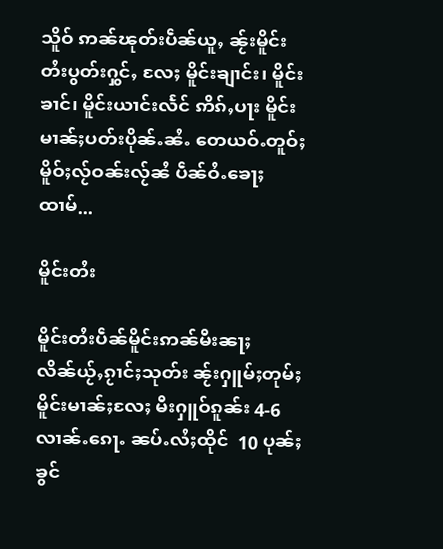သိူဝ် ဢၼ်ၽုတ်းပဵၼ်ယူႇ ၼႂ်းမိူင်းတႆးပွတ်းႁွင်ႇ လႄႈ မိူင်းၶျၢင်း၊ မိူင်းၶၢင်၊ မိူင်းယၢင်းလႅင် ဢိၵ်ႇပႃး မိူင်းမၢၼ်ႈပတ်းပိုၼ်ႉၼႆႉ တေယဝ်ႉတူဝ်ႈမိူဝ်ႈလႂ်ဝၼ်းလႂ်ၼႆ ပဵၼ်ဝႆႉၶေႃႈထၢမ်...

မိူင်းတႆး

မိူင်းတႆးပဵၼ်မိူင်းဢၼ်မီးၼႃႈလိၼ်ယႂ်ႇၵႂၢင်ႈသုတ်း ၼႂ်းႁူမ်ႈတုမ်ႈမိူင်းမၢၼ်ႈလႄႈ မီးႁူဝ်ၵူၼ်း 4-6 လၢၼ်ႉၵေႃႉ ၼပ်ႉလႆႈထိုင်  10 ပုၼ်ႈၶွင်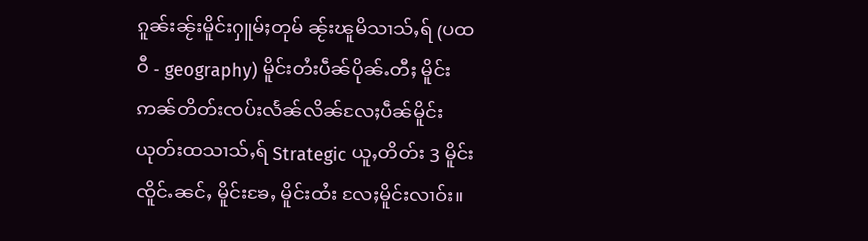ၵူၼ်းၼႂ်းမိူင်းႁူမ်ႈတုမ် ၼႂ်းၽူမိသၢသ်ႇရ် (ပထဝီ - geography) မိူင်းတႆးပဵၼ်ပိုၼ်ႉတီႈ မိူင်းဢၼ်တိတ်းၸပ်းလႅၼ်လိၼ်လႄႈပဵၼ်မိူင်းယုတ်းထသၢသ်ႇရ် Strategic ယူႇတိတ်း 3 မိူင်းၸိူင်ႉၼင်ႇ မိူင်းၶႄႇ မိူင်းထႆး လႄႈမိူင်းလၢဝ်း။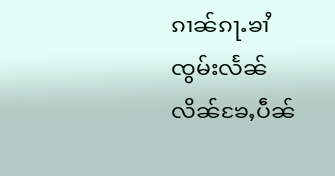ၵၢၼ်ၵႃႉၶၢႆၸွမ်းလႅၼ်လိၼ်ၶႄႇပဵၼ်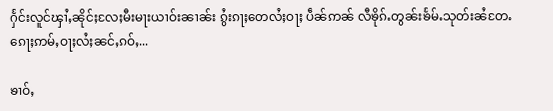ႁႅင်းလူင်ၾၢႆႇၼိုင်ႈလႄႈမီးမႃးယၢဝ်းၼၢၼ်း ၵွႆးၵႃႈတေလႆႈဝႃႈ ပဵၼ်ဢၼ် လီၶိုၵ်ႉတွၼ်းၶႅမ်ႉသုတ်းၼႆတႄႉၵေႃႈဢမ်ႇဝႃႈလႆႈၼင်ႇၵဝ်ႇ...

ၶၢဝ်ႇ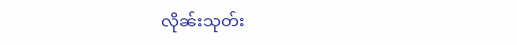လိုၼ်းသုတ်း